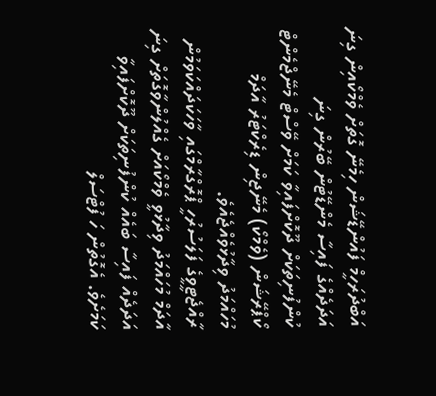އަބްދުރަހީމް ފައުންޑޭޝަން ހިމެނޭ ގޮތަށް ވެމްކޯއިން ގިނަ އަދަދެއްގެ ފައިސާ މެންޑޭޓުން ބޭރުން ގިނަ ކުންފުނިތަކަށް ދޫކޮށްފައިވާ ކަމަށް ވޭސްޓް މެނޭޖްމެންޓް ކޯޕްރޭޝަން (ވެމްކޯ) މެނޭޖިން ޑިރެކްޓަރު އާދަމް މުހައްމަދު ވިދާޅުވެއްޖެއެވެ.
ރާއްޖެޓީވީގެ ފަލަސުރުހީ ޕްރޮގްރާމްގައި ވާހަކަދައްކަވަމުން އާދަމް މުހައްމަދު ވިދާޅުވީ ވެމްކޯއަށް ގެއްލުންވާގޮތަށް ގިނަ އަދަދެއް ފައިސާ ބައެއް ކުންފުނިތަކަށް ދޫކޮށްފައިވާ ކަމަށެވެ. އެގޮތުން ހަ ފުޓްސަލް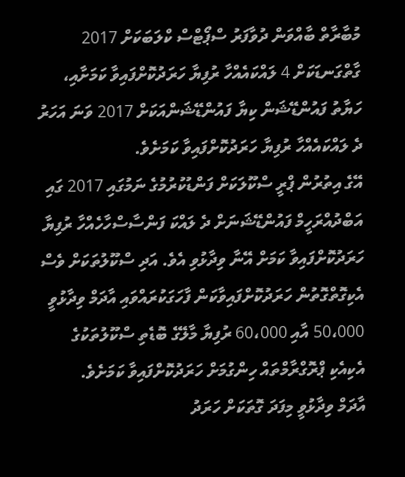މުބާރާތް ބާއްވަން ދުވާފަރު ސްޕޯޓްސް ކްލަބަކަށް 2017 ގާތްގަނޑަކަށް 4 ލައްކައެއްހާ ރުފިޔާ ހަރަދުކޮށްފައިވާ ކަމަށާއި، ހަޔާތު ފައުންޑޭޝަން ކިޔާ ފައުންޑޭޝަންއަކަށް 2017 ވަނަ އަހަރު ދެ ލައްކައެއްހާ ރުފިޔާ ހަރަދުކޮށްފައިވާ ކަމަށެވެ.
އޭގެ އިތުރުން ޕްރީ ސްކޫލަކަށް ފަންޑުކުރުމުގެ ނަމުގައި 2017 ގައި އަބްދުއްރަހީމް ފައުންޑޭޝަނަށް ދެ ލައްކަ ފަންސާސްހާހެއްހާ ރުފިޔާ ހަރަދުކޮށްފައިވާ ކަމަށް އޭނާ ވިދާޅުވި އެވެ. އަދި ސްކޫލުތަކަށް ވެސް އެކިގޮތްގޮތުން ހަރަދުކޮށްފައިވާކަން ފާހަގަކުރައްވައި އާދަމް ވިދާޅުވީ 50،000 އާއި 60،000 ރުފިޔާ މާލޭގެ ބޮޑެތި ސްކޫލުތަކުގެ އެކިއެކި ޕްރޮގްރާމްތައް ހިންގުމަށް ހަރަދުކޮށްފައިވާ ކަމަށެވެ.
އާދަމް ވިދާޅުވީ މިފަދަ ގޮތަކަށް ހަރަދު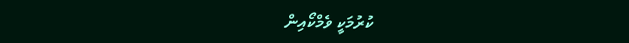ކުރުމަކީ ވެމްކޯއިން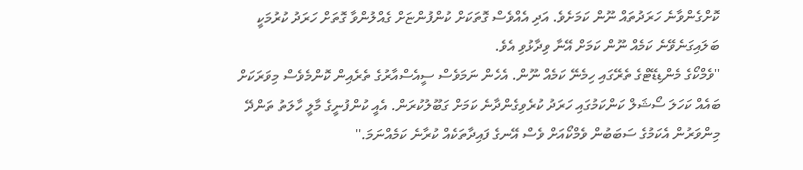ކޮށްގެންވާނެ ހަރަދުތައް ނޫން ކަމަށެވެ. އަދި އެއްވެސް ގޮތަކަށް ކުންފުންޏަށް ގެއްލުންވާ ގޮތަށް ހަރަދު ކުރުމަކީ ބަލައިގަނެވޭނެ ކަމެއް ނޫން ކަމަށް އޭނާ ވިދާޅުވި އެވެ.
''ވެމްކޯގެ މެންޑިޑޭޓްގެ ތެރޭގައި ހިމެނޭ ކަމެއް ނޫން. އެހެން ނަމަވެސް ސީއެސްއާރުގެ ތެރެއިން ކޮންމެވެސް މިވަރަކަށް ބައެއް ކަހަލަ ސޯޝަލް ކަންކަމުގައި ހަރަދު ކުރެވިގެންދާނެ ކަމަށް ގަބޫލުކުރަން. އެއީ ކުންފުނީގެ މާލީ ހާލަތު ތަންދޭ މިންވަރުން އެކަމުގެ ސަބަބުން ވެމްކޯއަށް ވެސް އޭނގެ ފައިދާތަކެއް ކުރާނެ ކަމެއްނަމަ.''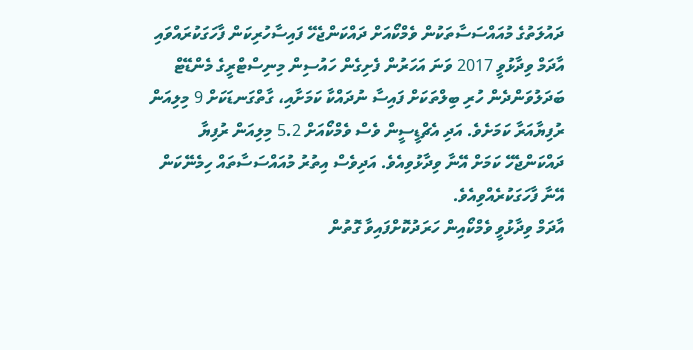ދައުލަތުގެ މުއައްސަސާތަކުން ވެމްކޯއަށް ދައްކަންޖެހޭ ފައިސާހުރިކަން ފާހަގަކުރައްވައި އާދަމް ވިދާޅުވީ 2017 ވަނަ އަހަރުން ފެށިގެން ހައުސިން މިނިސްޓްރީގެ މެންޑޭޓް ބަދަލުވަންދެން ހުރި ބިލްތަކަށް ފައިސާ ނުދައްކާ ކަމަށާއި، ގާތްގަނޑަކަށް 9 މިލިއަން ރުފިޔާއަރާ ކަމަށެވެ. އަދި އެޗްޑީސީން ވެސް ވެމްކޯއަށް 5.2 މިލިއަން ރުފިޔާ ދައްކަންޖެހޭ ކަމަށް އޭނާ ވިދާޅުވިއެވެ. އަދިވެސް އިތުރު މުއައްސަސާތައް ހިމެނޭކަން އޭނާ ފާހަގަކުރެއްވިއެވެ.
އާދަމް ވިދާޅުވީ ވެމްކޯއިން ހަރަދުކޮށްފައިވާ ގޮތުން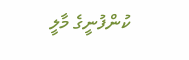ކުންފުނީގެ މާލީ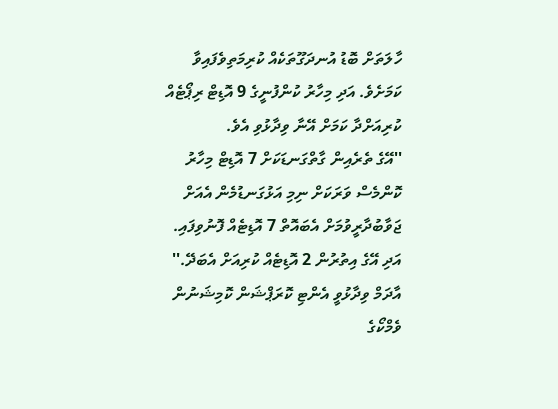ހާލަތަށް ބޮޑު އުނދަގޫތަކެއް ކުރިމަތިވެފައިވާ ކަމަށެވެ. އަދި މިހާރު ކުންފުނީގެ 9 އޮޑިޓް ރިޕޯޓެއް ކުރިއަށްދާ ކަމަށް އޭނާ ވިދާޅުވި އެވެ.
''އޭގެ ތެރެއިން ގާތްގަނޑަކަށް 7 އޮޑިޓް މިހާރު ކޮންމެސް ވަރަކަށް ނިމި އަޅުގަނޑުމެން އެއަށް ޖަވާބުދާރީވުމަށް އެބައޮތް 7 އޮޑިޓެއް ފޮނުވިފައި. އަދި އޭގެ އިތުރުން 2 އޮޑިޓެއް ކުރިއަށް އެބަދޭ.''
އާދަމް ވިދާޅުވީ އެންޓި ކޮރަޕްޝަން ކޮމިޝަނުން ވެމްކޯގެ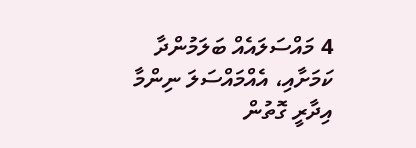4 މައްސަލައެއް ބަލަމުންދާ ކަމަށާއި، އެއްމައްސަލަ ނިންމާ އިދާރީ ގޮތުން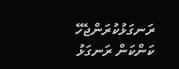ރަނގަޅުކުރަންޖެހޭ ކަންކަން ރަނގަޅު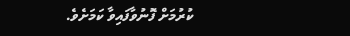ކުރުމަށް ފޮނުވާފައިވާ ކަމަށެވެ.